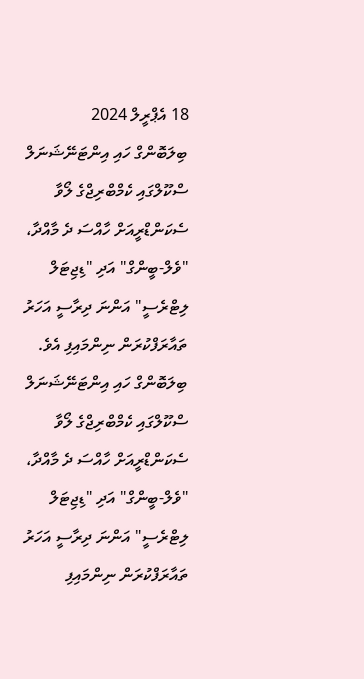18 އެޕްރީލް 2024
ބިލަބޮންގް ހައި އިންޓަނޭޝަނަލް ސްކޫލްގައި ކެމްބްރިޖްގެ ލޯވާ ސެކަންޑްރީއަށް ހާއްސަ ދެ މާއްދާ، "ވެލް-ބީންގް" އަދި "ޑިޖިޓަލް ލިޓްރެސީ" އަންނަ ދިރާސީ އަހަރު ތައާރަފްކުރަން ނިންމައިފި އެވެ.
ބިލަބޮންގް ހައި އިންޓަނޭޝަނަލް ސްކޫލްގައި ކެމްބްރިޖްގެ ލޯވާ ސެކަންޑްރީއަށް ހާއްސަ ދެ މާއްދާ، "ވެލް-ބީންގް" އަދި "ޑިޖިޓަލް ލިޓްރެސީ" އަންނަ ދިރާސީ އަހަރު ތައާރަފްކުރަން ނިންމައިފި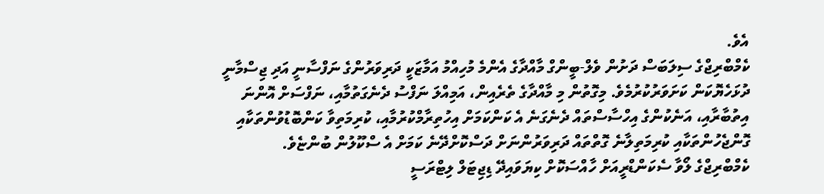އެވެ.
ކެމްބްރިޖްގެ ސިލަބަސް ދަށުން ވެލް-ބީންގް މާއްދާގެ އެންމެ މުހިއްމު އަމާޒަކީ ދަރިވަރުންގެ ނަފްސާނީ އަދި ޖިސްމާނީ ދުޅަހެޔޮކަން ކަށަވަރުކުރުމެވެ. މިގޮތުން މި މާއްދާގެ ތެރެއިން، އަމިއްލަ ނަފްސު ދެނެގަތުމާއި، ނަފްސަށް އޮންނަ އިތުބާރާއި، އަނެކުންގެ އިހްސާސްތައް ދެނެގަނެ އެ ކަންކަމަށް އިހުތިރާމްކުރުމާއި، ކުރިމަތިވާ ކަންބޮޑުވުންތަކާއި ގޮންޖެހުންތަކާއި ކުރިމަތިލާނެ ގޮތްތައް ދަރިވަރުންނަށް ދަސްކޮށްދޭނެ ކަމަށް އެ ސްކޫލުން ބުންޏެވެ.
ކެމްބްރިޖްގެ ލޯވާ ސެކަންޑްރީއަށް ހާއްސަކޮށް ކިޔަވައިދޭ ޑިޖިޓަލް ލިޓްރަސީ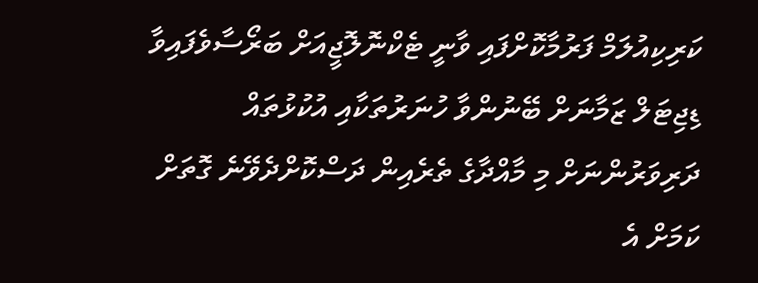ކަރިކިއުލަމް ފަރުމާކޮށްފައި ވާނީ ޓެކްނޮލޮޖީއަށް ބަރޯސާވެފައިވާ ޑިޖިޓަލް ޒަމާނަށް ބޭނުންވާ ހުނަރުތަކާއި އުކުޅުތައް ދަރިވަރުންނަށް މި މާއްދާގެ ތެރެއިން ދަސްކޮށްދެވޭނެ ގޮތަށް ކަމަށް އެ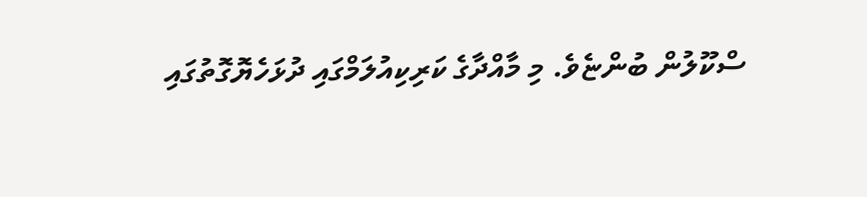ސްކޫލުން ބުންޏެވެ. މި މާއްދާގެ ކަރިކިއުލަމްގައި ދުޅަހެޔޮގޮތުގައި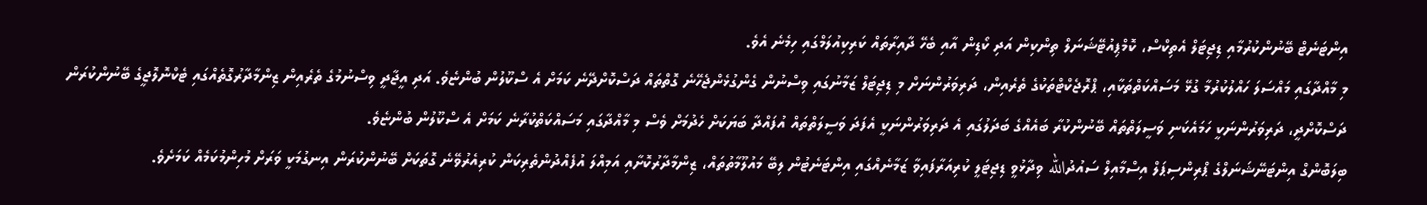އިންޓަނެޓް ބޭނުންކުރުމާއި ޑިޖިޓަލް އެތިކްސް، ކޮމްޕިއުޓޭޝަނަލް ތިންކިން އަދި ކޯޑިން އާއި ބެހޭ ދާއިރާތައް ކަރިކިއުލަމްގައި ހިމެނެ އެވެ.
މި މާއްދާގައި މައްސަލަ ހައްލުކުރުމާ ގުޅޭ މަސައްކަތްތަކާއި، ޕްރޮޖެކްޓްތަކުގެ ތެރެއިން، ދަރިވަރުންނަށް މި ޑިޖިޓަލް ޒަމާނުގައި ވިސްނުން ގެންގުޅެންޖެހޭނެ ގޮތްތައް ދަސްކޮށްދޭނެ ކަމަށް އެ ސްކޫލުން ބުންޏެވެ. އަދި އީޖާދީ ވިސްނުމުގެ ތެރެއިން ޒިންމާދާރުގޮތެއްގައި ޓެކްނޮލޮޖީގެ ބޭނުންކުރަން ދަސްކޮށްދީ، ދަރިވަރުންނަކީ ހަމައެކަނި ވަސީލަތްތައް ބޭނުންކުރާ ބައެއްގެ ބަދަލުގައި އެ ދަރިވަރުންނަކީ އެފަދަ ވަސީލަތްތައް އުފައްދާ ބަޔަކަށް ހެދުމަށް ވެސް މި މާއްދާގައި މަސައްކަތްކުރާނެ ކަމަށް އެ ސްކޫލުން ބުންޏެވެ.
ބިލަބޮންގް އިންޓަނޭޝަނަލްގެ ޕްރިންސިޕަލް އިސްމާއިލް ސައުދުالله ވިދާޅުވީ ޑިޖިޓަލީ ކުރިއަރާފައިވާ ޒަމާނެއްގައި އިންޓަނެޓުން ލިބޭ މައުލޫމާތުތައް، ޒިންމާދާރުކޮށާއި އަމިއްލަ އުފެއްދުންތެރިކަން ކުރިއެރުވޭނެ ގޮތަކަށް ބޭނުންކުރަން އިނގުމަކީ ވަރަށް މުހިންމުކަމެއް ކަމަށެވެ.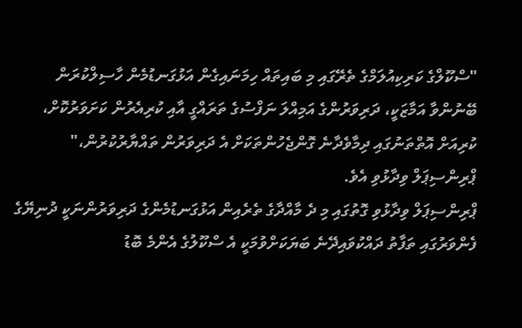"ސްކޫލްގެ ކަރިކިއުލަމްގެ ތެރޭގައި މި ބައިތައް ހިމަނައިގެން އަޅުގަނޑުމެން ހާސިލްކުރަން ބޭނުންވާ އަމާޒަކީ، ދަރިވަރުންގެ އަމިއްލަ ނަފްސުގެ ތަރައްގީ އާއި ކުރިއެރުން ކަށަވަރުކޮށް، ކުރިއަށް އޮތްތަނުގައި ދިމާވެދާނެ ގޮންޖެހުންތަކަށް އެ ދަރިވަރުން ތައްޔާރުކުރުން،" ޕްރިންސިޕަލް ވިދާޅުވި އެވެ.
ޕްރިންސިޕަލް ވިދާޅުވި ގޮތުގައި މި ދެ މާއްދާގެ ތެރެއިން އަޅުގަނޑުމެންގެ ދަރިވަރުންނަކީ ދުނިޔޭގެ ފެންވަރުގައި ތަފާތު ދައްކުވައިދޭނެ ބަޔަކަށްވުމަކީ އެ ސްކޫލުގެ އެންމެ ބޮޑު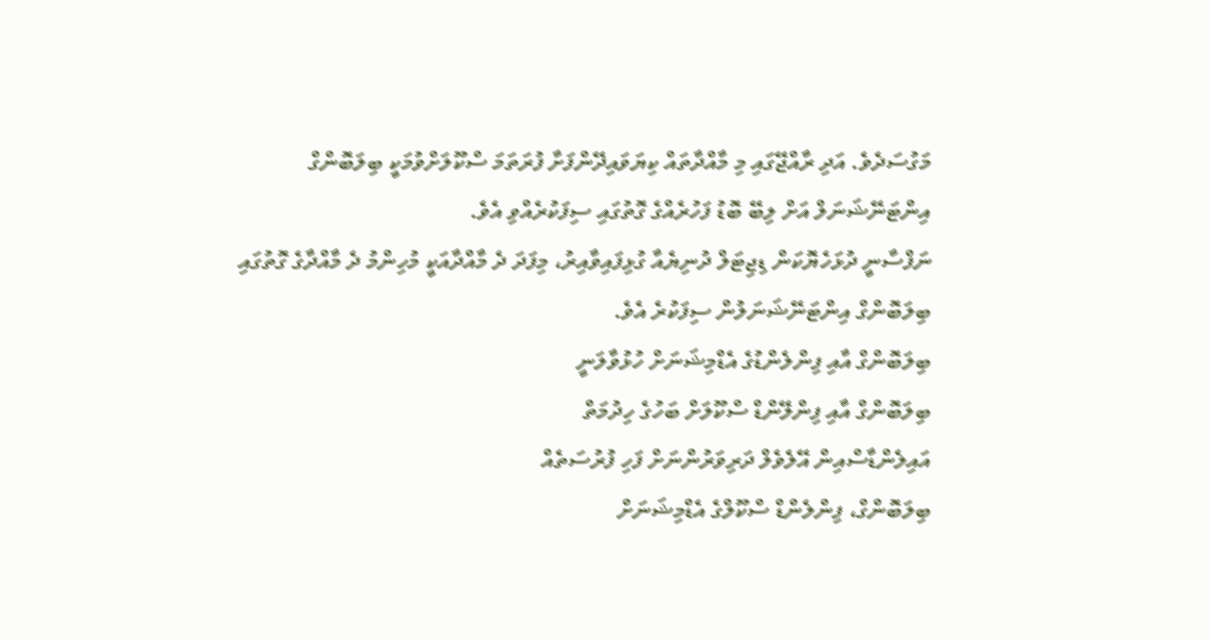މަގުސަދެވެ. އަދި ރާއްޖޭގައި މި މާއްދާތައް ކިޔަވައިދޭންފަށާ ފުރަތަމަ ސްކޫލަށްވުމަކީ ބިލަބޮންގް އިންޓަނޭޝަނަލް އަށް ލިބޭ ބޮޑު ފަހުރެއްގެ ގޮތުގައި ސިފަކުރެއްވި އެވެ.
ނަފްސާނީ ދުޅަހެޔޮކަން ޑިޖިޓަލް ދުނިޔެއާ ގުޅިފައިވާއިރު، މިފަދަ ދެ މާއްދާއަކީ މުހިންމު ދެ މާއްދާގެ ގޮތުގައި ބިލަބޮންގް އިންޓަނޭޝަނަލުން ސިފަކުރެ އެވެ.
ބިލަބޮންގް އާއި ފިންލެންޑުގެ އެޑްމިޝަނަށް ހުޅުވާލަނީ
ބިލަބޮންގް އާއި ފިންލޭންޑް ސްކޫލަށް ބަހުގެ ހިދުމަތް
އައިލެންޑާސްއިން އޭލެވެލް ދަރިވަރުންނަށް ފަހި ފުރުސަތެއް
ބިލަބޮންގް، ފިންލެންޑް ސްކޫލްގެ އެޑްމިޝަނަށް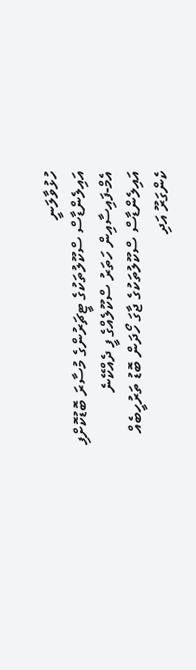ހުޅުވާލަނީ
އައިލެންޑާސް ސްކޫލުތަކުގެ ޓީޗަރުންގެ މުސާރަ ބޮޑުކޮށްފި
އެމް-ފައިސާއިން ހަތަރު ސްކޫލެއްގެ ފީ ދެއްކޭނެ
އައިލެންޑާސް ސްކޫލުތަކުގެ ޖާގަ ހޯދަން ބޮޑު ތަރުހީބެއް
ކެންގަރޫ އަދި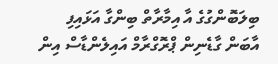ބިލަބޮންގުގެ އާ އިމާރާތް ބިންގާ އަޅައިފި
އާބަން ގާޑެނިން ޕްރޮގްރާމް އައިލެންޑާސް އިން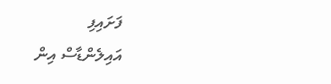ފަށައިފި
އައިލެންޑާސް އިން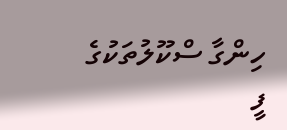ހިންގާ ސްކޫލުތަކުގެ ފީ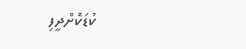ކުޑަކޮށްދީފި